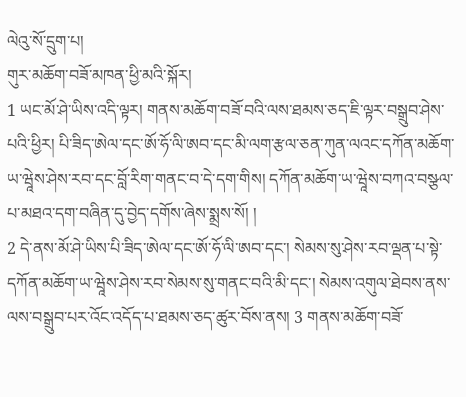ལེའུ་སོ་དྲུག་པ།
གུར་མཆོག་བཟོ་མཁན་ཕྱི་མའི་སྐོར།
1 ཡང་མོ་ཤེ་ཡིས་འདི་ལྟར། གནས་མཆོག་བཟོ་བའི་ལས་ཐམས་ཅད་ཇི་ལྟར་བསྒྲུབ་ཤེས་པའི་ཕྱིར། པི་ཟིད་ཨེལ་དང་ཨོ་ཧོ་ལི་ཨབ་དང་མི་ལག་རྩལ་ཅན་ཀུན་ལའང་དཀོན་མཆོག་ཡ་ཝཱེས་ཤེས་རབ་དང་བློ་རིག་གནང་བ་དེ་དག་གིས། དཀོན་མཆོག་ཡ་ཝཱེས་བཀའ་བསྩལ་པ་མཐའ་དག་བཞིན་དུ་བྱེད་དགོས་ཞེས་སྨྲས་སོ། །
2 དེ་ནས་མོ་ཤེ་ཡིས་པི་ཟིད་ཨེལ་དང་ཨོ་ཧོ་ལི་ཨབ་དང་། སེམས་སུ་ཤེས་རབ་ལྡན་པ་སྟེ་དཀོན་མཆོག་ཡ་ཝཱེས་ཤེས་རབ་སེམས་སུ་གནང་བའི་མི་དང་། སེམས་འགུལ་ཐེབས་ནས་ལས་བསྒྲུབ་པར་འོང་འདོད་པ་ཐམས་ཅད་ཚུར་བོས་ནས། 3 གནས་མཆོག་བཟོ་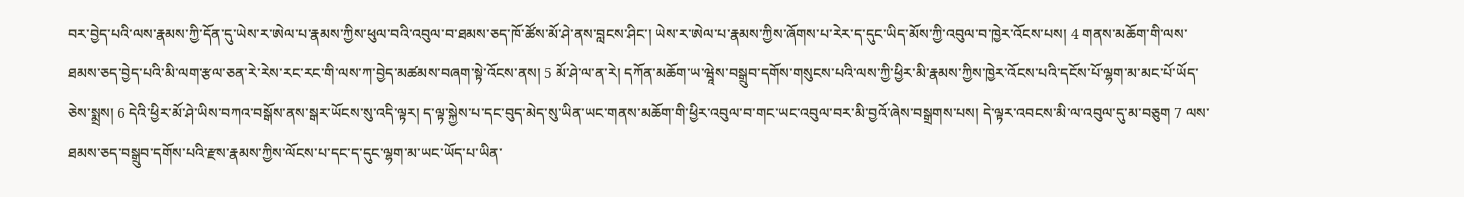བར་བྱེད་པའི་ལས་རྣམས་ཀྱི་དོན་དུ་ཡེས་ར་ཨེལ་པ་རྣམས་ཀྱིས་ཕུལ་བའི་འབུལ་བ་ཐམས་ཅད་ཁོ་ཚོས་མོ་ཤེ་ནས་བླངས་ཤིང་། ཡེས་ར་ཨེལ་པ་རྣམས་ཀྱིས་ཞོགས་པ་རེར་ད་དུང་ཡིད་མོས་ཀྱི་འབུལ་བ་ཁྱེར་འོངས་པས། 4 གནས་མཆོག་གི་ལས་ཐམས་ཅད་བྱེད་པའི་མི་ལག་རྩལ་ཅན་རེ་རེས་རང་རང་གི་ལས་ཀ་བྱེད་མཚམས་བཞག་སྟེ་འོངས་ནས། 5 མོ་ཤེ་ལ་ན་རེ། དཀོན་མཆོག་ཡ་ཝཱེས་བསྒྲུབ་དགོས་གསུངས་པའི་ལས་ཀྱི་ཕྱིར་མི་རྣམས་ཀྱིས་ཁྱེར་འོངས་པའི་དངོས་པོ་ལྷག་མ་མང་པོ་ཡོད་ཅེས་སྨྲས། 6 དེའི་ཕྱིར་མོ་ཤེ་ཡིས་བཀའ་བསྒོས་ནས་སྒར་ཡོངས་སུ་འདི་ལྟར། ད་ལྟ་སྐྱེས་པ་དང་བུད་མེད་སུ་ཡིན་ཡང་གནས་མཆོག་གི་ཕྱིར་འབུལ་བ་གང་ཡང་འབུལ་བར་མི་བྱའོ་ཞེས་བསྒྲགས་པས། དེ་ལྟར་འབངས་མི་ལ་འབུལ་དུ་མ་བཅུག 7 ལས་ཐམས་ཅད་བསྒྲུབ་དགོས་པའི་རྫས་རྣམས་ཀྱིས་ལོངས་པ་དང་ད་དུང་ལྷག་མ་ཡང་ཡོད་པ་ཡིན་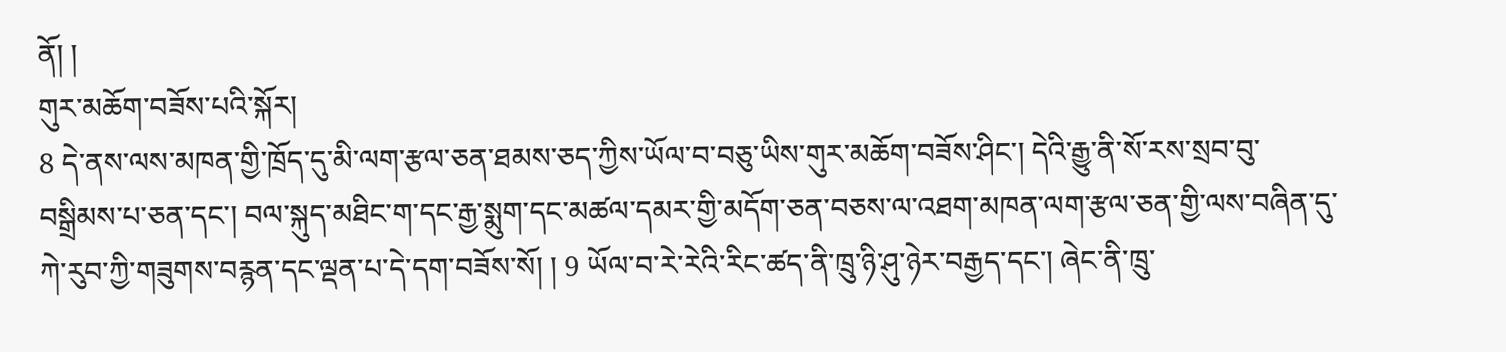ནོ། །
གུར་མཆོག་བཟོས་པའི་སྐོར།
8 དེ་ནས་ལས་མཁན་གྱི་ཁྲོད་དུ་མི་ལག་རྩལ་ཅན་ཐམས་ཅད་ཀྱིས་ཡོལ་བ་བཅུ་ཡིས་གུར་མཆོག་བཟོས་ཤིང་། དེའི་རྒྱུ་ནི་སོ་རས་སྲབ་བུ་བསྒྲིམས་པ་ཅན་དང་། བལ་སྐུད་མཐིང་ག་དང་རྒྱ་སྨུག་དང་མཚལ་དམར་གྱི་མདོག་ཅན་བཅས་ལ་འཐག་མཁན་ལག་རྩལ་ཅན་གྱི་ལས་བཞིན་དུ་ཀེ་རུབ་ཀྱི་གཟུགས་བརྙན་དང་ལྡན་པ་དེ་དག་བཟོས་སོ། ། 9 ཡོལ་བ་རེ་རེའི་རིང་ཚད་ནི་ཁྲུ་ཉི་ཤུ་ཉེར་བརྒྱད་དང་། ཞེང་ནི་ཁྲུ་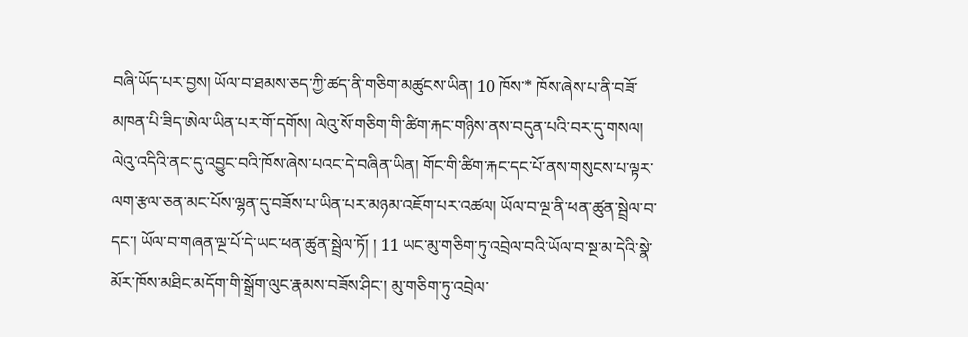བཞི་ཡོད་པར་བྱས། ཡོལ་བ་ཐམས་ཅད་ཀྱི་ཚད་ནི་གཅིག་མཚུངས་ཡིན། 10 ཁོས་* ཁོས་ཞེས་པ་ནི་བཟོ་མཁན་པི་ཟིད་ཨེལ་ཡིན་པར་གོ་དགོས། ལེའུ་སོ་གཅིག་གི་ཚིག་རྐང་གཉིས་ནས་བདུན་པའི་བར་དུ་གསལ། ལེའུ་འདིའི་ནང་དུ་འབྱུང་བའི་ཁོས་ཞེས་པའང་དེ་བཞིན་ཡིན། གོང་གི་ཚིག་རྐང་དང་པོ་ནས་གསུངས་པ་ལྟར་ལག་རྩལ་ཅན་མང་པོས་ལྷན་དུ་བཟོས་པ་ཡིན་པར་མཉམ་འཇོག་པར་འཚལ། ཡོལ་བ་ལྔ་ནི་ཕན་ཚུན་སྦྲེལ་བ་དང་། ཡོལ་བ་གཞན་ལྔ་པོ་དེ་ཡང་ཕན་ཚུན་སྦྲེལ་ཏོ། ། 11 ཡང་མུ་གཅིག་ཏུ་འབྲེལ་བའི་ཡོལ་བ་སྔ་མ་དེའི་སྣེ་མོར་ཁོས་མཐིང་མདོག་གི་སྒྲོག་ལུང་རྣམས་བཟོས་ཤིང་། མུ་གཅིག་ཏུ་འབྲེལ་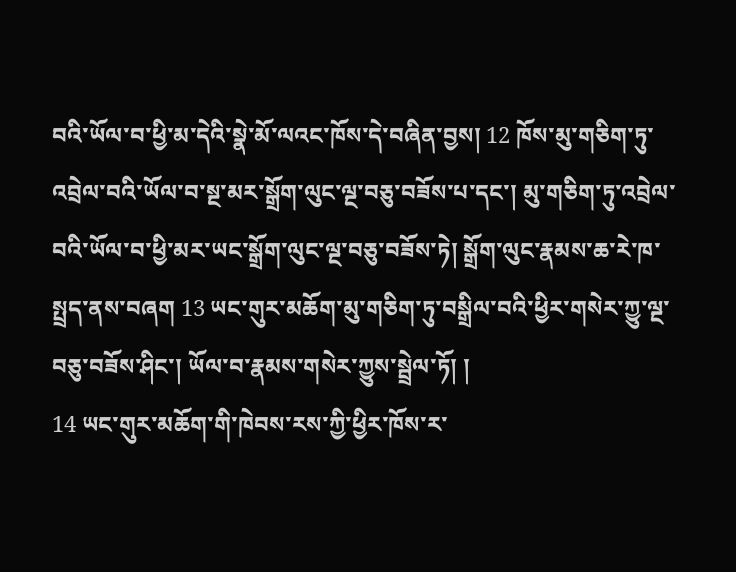བའི་ཡོལ་བ་ཕྱི་མ་དེའི་སྣེ་མོ་ལའང་ཁོས་དེ་བཞིན་བྱས། 12 ཁོས་མུ་གཅིག་ཏུ་འབྲེལ་བའི་ཡོལ་བ་སྔ་མར་སྒྲོག་ལུང་ལྔ་བཅུ་བཟོས་པ་དང་། མུ་གཅིག་ཏུ་འབྲེལ་བའི་ཡོལ་བ་ཕྱི་མར་ཡང་སྒྲོག་ལུང་ལྔ་བཅུ་བཟོས་ཏེ། སྒྲོག་ལུང་རྣམས་ཆ་རེ་ཁ་སྤྲད་ནས་བཞག 13 ཡང་གུར་མཆོག་མུ་གཅིག་ཏུ་བསྒྲིལ་བའི་ཕྱིར་གསེར་ཀྱུ་ལྔ་བཅུ་བཟོས་ཤིང་། ཡོལ་བ་རྣམས་གསེར་ཀྱུས་སྦྲེལ་ཏོ། །
14 ཡང་གུར་མཆོག་གི་ཁེབས་རས་ཀྱི་ཕྱིར་ཁོས་ར་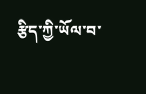རྩིད་ཀྱི་ཡོལ་བ་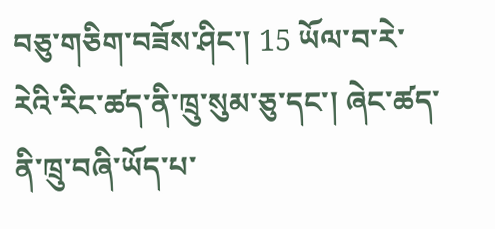བཅུ་གཅིག་བཟོས་ཤིང་། 15 ཡོལ་བ་རེ་རེའི་རིང་ཚད་ནི་ཁྲུ་སུམ་ཅུ་དང་། ཞེང་ཚད་ནི་ཁྲུ་བཞི་ཡོད་པ་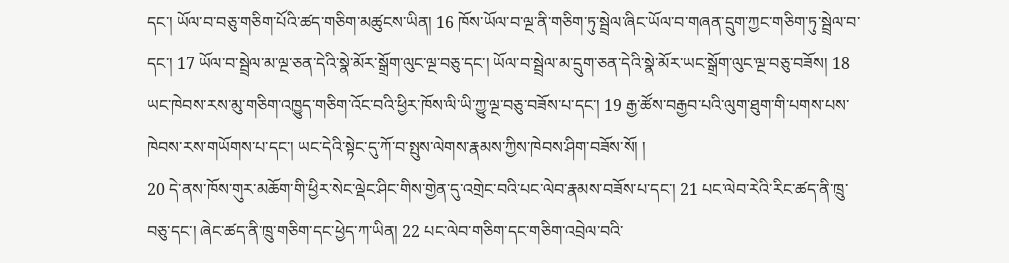དང་། ཡོལ་བ་བཅུ་གཅིག་པོའི་ཚད་གཅིག་མཚུངས་ཡིན། 16 ཁོས་ཡོལ་བ་ལྔ་ནི་གཅིག་ཏུ་སྦྲེལ་ཞིང་ཡོལ་བ་གཞན་དྲུག་ཀྱང་གཅིག་ཏུ་སྦྲེལ་བ་དང་། 17 ཡོལ་བ་སྦྲེལ་མ་ལྔ་ཅན་དེའི་སྣེ་མོར་སྒྲོག་ལུང་ལྔ་བཅུ་དང་། ཡོལ་བ་སྦྲེལ་མ་དྲུག་ཅན་དེའི་སྣེ་མོར་ཡང་སྒྲོག་ལུང་ལྔ་བཅུ་བཟོས། 18 ཡང་ཁེབས་རས་མུ་གཅིག་འཁྱུད་གཅིག་འོང་བའི་ཕྱིར་ཁོས་ལི་ཡི་ཀྱུ་ལྔ་བཅུ་བཟོས་པ་དང་། 19 རྒྱ་ཚོས་བརྒྱབ་པའི་ལུག་ཐུག་གི་པགས་པས་ཁེབས་རས་གཡོགས་པ་དང་། ཡང་དེའི་སྟེང་དུ་ཀོ་བ་སྤུས་ལེགས་རྣམས་ཀྱིས་ཁེབས་ཤིག་བཟོས་སོ། །
20 དེ་ནས་ཁོས་གུར་མཆོག་གི་ཕྱིར་སེང་ལྡེང་ཤིང་གིས་གྱེན་དུ་འགྲེང་བའི་པང་ལེབ་རྣམས་བཟོས་པ་དང་། 21 པང་ལེབ་རེའི་རིང་ཚད་ནི་ཁྲུ་བཅུ་དང་། ཞེང་ཚད་ནི་ཁྲུ་གཅིག་དང་ཕྱེད་ཀ་ཡིན། 22 པང་ལེབ་གཅིག་དང་གཅིག་འབྲེལ་བའི་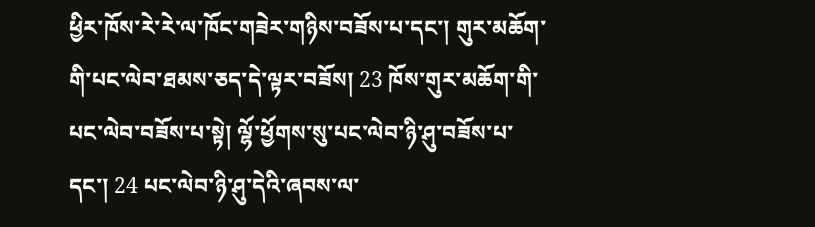ཕྱིར་ཁོས་རེ་རེ་ལ་ཁོང་གཟེར་གཉིས་བཟོས་པ་དང་། གུར་མཆོག་གི་པང་ལེབ་ཐམས་ཅད་དེ་ལྟར་བཟོས། 23 ཁོས་གུར་མཆོག་གི་པང་ལེབ་བཟོས་པ་སྟེ། ལྷོ་ཕྱོགས་སུ་པང་ལེབ་ཉི་ཤུ་བཟོས་པ་དང་། 24 པང་ལེབ་ཉི་ཤུ་དེའི་ཞབས་ལ་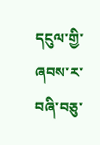དངུལ་གྱི་ཞབས་ར་བཞི་བཅུ་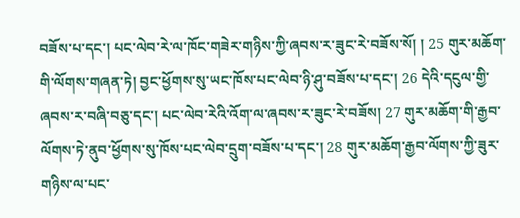བཟོས་པ་དང་། པང་ལེབ་རེ་ལ་ཁོང་གཟེར་གཉིས་ཀྱི་ཞབས་ར་ཟུང་རེ་བཟོས་སོ། ། 25 གུར་མཆོག་གི་ལོགས་གཞན་ཏེ། བྱང་ཕྱོགས་སུ་ཡང་ཁོས་པང་ལེབ་ཉི་ཤུ་བཟོས་པ་དང་། 26 དེའི་དངུལ་གྱི་ཞབས་ར་བཞི་བཅུ་དང་། པང་ལེབ་རེའི་འོག་ལ་ཞབས་ར་ཟུང་རེ་བཟོས། 27 གུར་མཆོག་གི་རྒྱབ་ལོགས་ཏེ་ནུབ་ཕྱོགས་སུ་ཁོས་པང་ལེབ་དྲུག་བཟོས་པ་དང་། 28 གུར་མཆོག་རྒྱབ་ལོགས་ཀྱི་ཟུར་གཉིས་ལ་པང་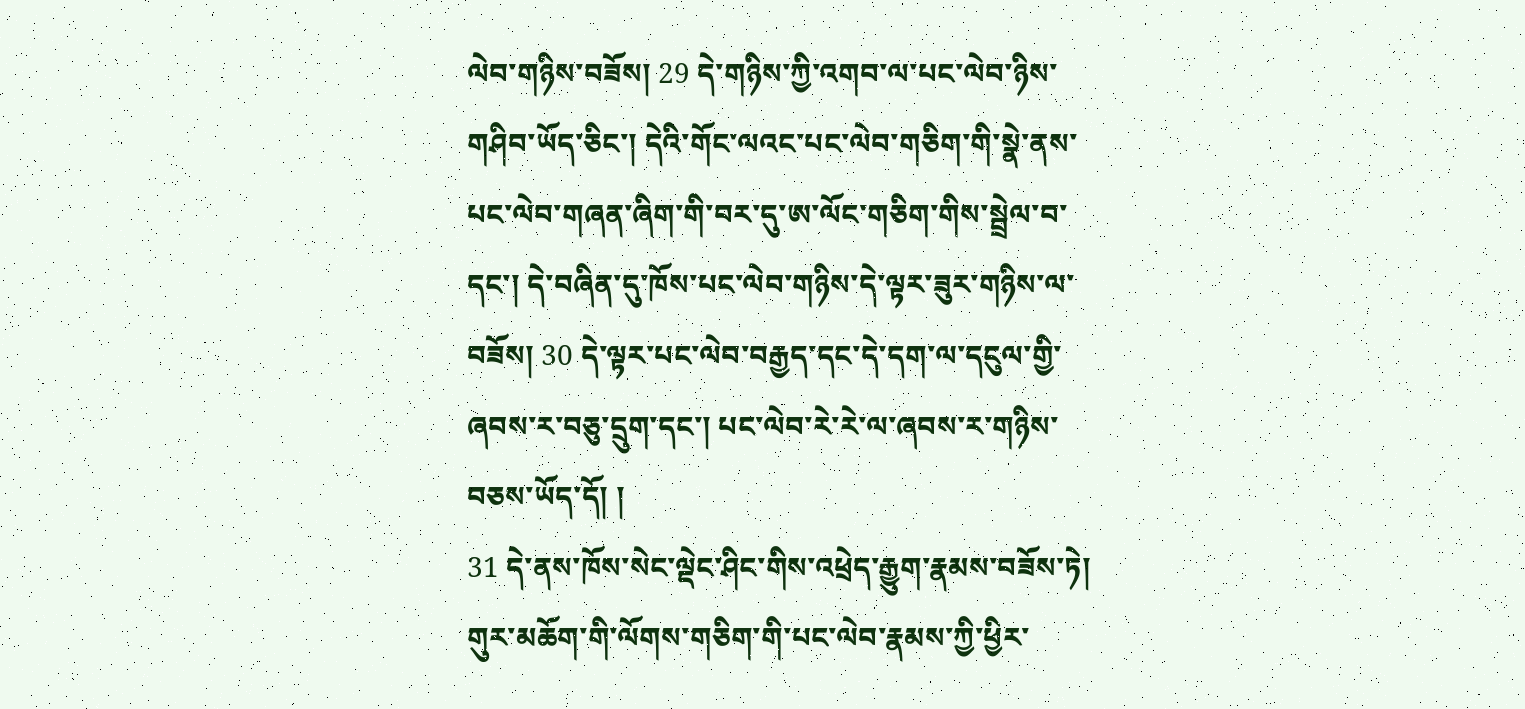ལེབ་གཉིས་བཟོས། 29 དེ་གཉིས་ཀྱི་འགབ་ལ་པང་ལེབ་ཉིས་གཤིབ་ཡོད་ཅིང་། དེའི་གོང་ལའང་པང་ལེབ་གཅིག་གི་སྣེ་ནས་པང་ལེབ་གཞན་ཞིག་གི་བར་དུ་ཨ་ལོང་གཅིག་གིས་སྦྲེལ་བ་དང་། དེ་བཞིན་དུ་ཁོས་པང་ལེབ་གཉིས་དེ་ལྟར་ཟུར་གཉིས་ལ་བཟོས། 30 དེ་ལྟར་པང་ལེབ་བརྒྱད་དང་དེ་དག་ལ་དངུལ་གྱི་ཞབས་ར་བཅུ་དྲུག་དང་། པང་ལེབ་རེ་རེ་ལ་ཞབས་ར་གཉིས་བཅས་ཡོད་དོ། །
31 དེ་ནས་ཁོས་སེང་ལྡེང་ཤིང་གིས་འཕྲེད་རྒྱུག་རྣམས་བཟོས་ཏེ། གུར་མཆོག་གི་ལོགས་གཅིག་གི་པང་ལེབ་རྣམས་ཀྱི་ཕྱིར་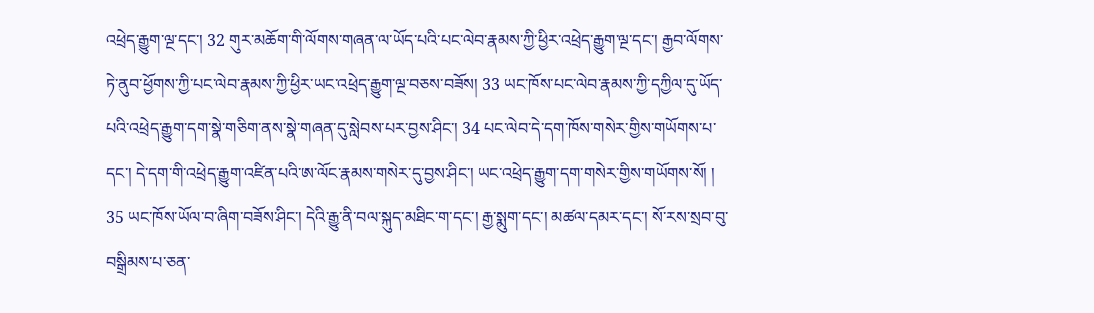འཕྲེད་རྒྱུག་ལྔ་དང་། 32 གུར་མཆོག་གི་ལོགས་གཞན་ལ་ཡོད་པའི་པང་ལེབ་རྣམས་ཀྱི་ཕྱིར་འཕྲེད་རྒྱུག་ལྔ་དང་། རྒྱབ་ལོགས་ཏེ་ནུབ་ཕྱོགས་ཀྱི་པང་ལེབ་རྣམས་ཀྱི་ཕྱིར་ཡང་འཕྲེད་རྒྱུག་ལྔ་བཅས་བཟོས། 33 ཡང་ཁོས་པང་ལེབ་རྣམས་ཀྱི་དཀྱིལ་དུ་ཡོད་པའི་འཕྲེད་རྒྱུག་དག་སྣེ་གཅིག་ནས་སྣེ་གཞན་དུ་སླེབས་པར་བྱས་ཤིང་། 34 པང་ལེབ་དེ་དག་ཁོས་གསེར་གྱིས་གཡོགས་པ་དང་། དེ་དག་གི་འཕྲེད་རྒྱུག་འཛིན་པའི་ཨ་ལོང་རྣམས་གསེར་དུ་བྱས་ཤིང་། ཡང་འཕྲེད་རྒྱུག་དག་གསེར་གྱིས་གཡོགས་སོ། །
35 ཡང་ཁོས་ཡོལ་བ་ཞིག་བཟོས་ཤིང་། དེའི་རྒྱུ་ནི་བལ་སྐུད་མཐིང་ག་དང་། རྒྱ་སྨུག་དང་། མཚལ་དམར་དང་། སོ་རས་སྲབ་བུ་བསྒྲིམས་པ་ཅན་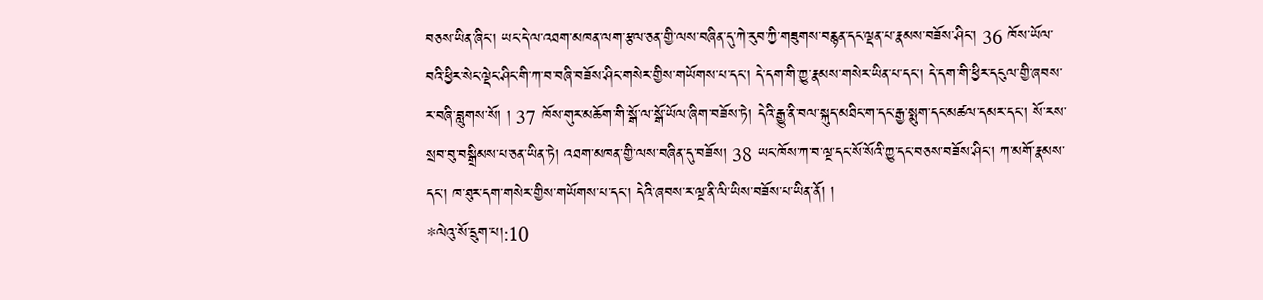བཅས་ཡིན་ཞིང་། ཡང་དེ་ལ་འཐག་མཁན་ལག་རྩལ་ཅན་གྱི་ལས་བཞིན་དུ་ཀེ་རུབ་ཀྱི་གཟུགས་བརྙན་དང་ལྡན་པ་རྣམས་བཟོས་ཤིང་། 36 ཁོས་ཡོལ་བའི་ཕྱིར་སེང་ལྡེང་ཤིང་གི་ཀ་བ་བཞི་བཟོས་ཤིང་གསེར་གྱིས་གཡོགས་པ་དང་། དེ་དག་གི་ཀྱུ་རྣམས་གསེར་ཡིན་པ་དང་། དེ་དག་གི་ཕྱིར་དངུལ་གྱི་ཞབས་ར་བཞི་བླུགས་སོ། ། 37 ཁོས་གུར་མཆོག་གི་སྒོ་ལ་སྒོ་ཡོལ་ཞིག་བཟོས་ཏེ། དེའི་རྒྱུ་ནི་བལ་སྐུད་མཐིང་ག་དང་རྒྱ་སྨུག་དང་མཚལ་དམར་དང་། སོ་རས་སྲབ་བུ་བསྒྲིམས་པ་ཅན་ཡིན་ཏེ། འཐག་མཁན་གྱི་ལས་བཞིན་དུ་བཟོས། 38 ཡང་ཁོས་ཀ་བ་ལྔ་དང་སོ་སོའི་ཀྱུ་དང་བཅས་བཟོས་ཤིང་། ཀ་མགོ་རྣམས་དང་། ཁ་ཐུར་དག་གསེར་གྱིས་གཡོགས་པ་དང་། དེའི་ཞབས་ར་ལྔ་ནི་ལི་ཡིས་བཟོས་པ་ཡིན་ནོ། །
*ལེའུ་སོ་དྲུག་པ།:10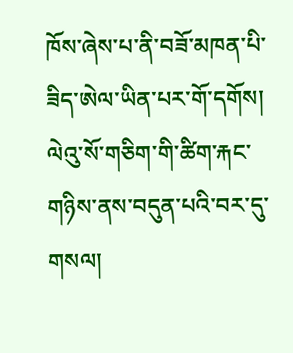ཁོས་ཞེས་པ་ནི་བཟོ་མཁན་པི་ཟིད་ཨེལ་ཡིན་པར་གོ་དགོས། ལེའུ་སོ་གཅིག་གི་ཚིག་རྐང་གཉིས་ནས་བདུན་པའི་བར་དུ་གསལ།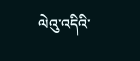ལེའུ་འདིའི་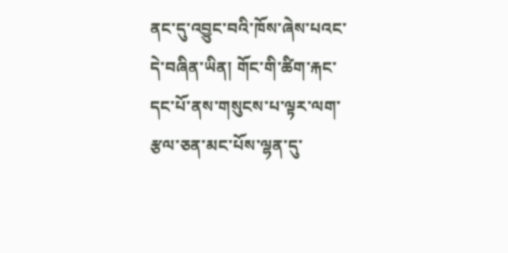ནང་དུ་འབྱུང་བའི་ཁོས་ཞེས་པའང་དེ་བཞིན་ཡིན། གོང་གི་ཚིག་རྐང་དང་པོ་ནས་གསུངས་པ་ལྟར་ལག་རྩལ་ཅན་མང་པོས་ལྷན་དུ་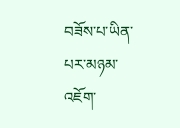བཟོས་པ་ཡིན་པར་མཉམ་འཇོག་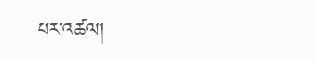པར་འཚལ།